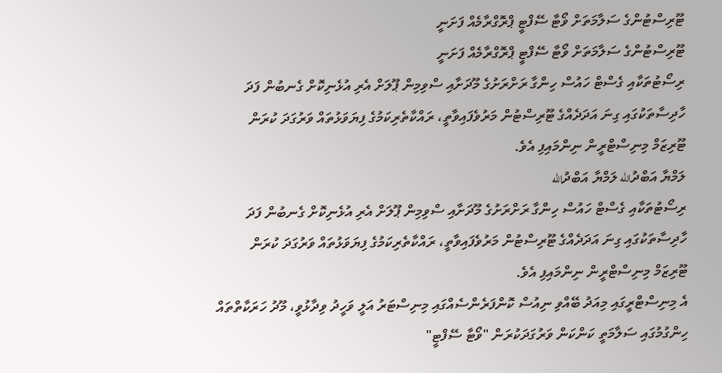ޓޫރިސްޓުންގެ ސަލާމަތަށް ވޯޓާ ސޭފްޓީ ޕްރޮގްރާމެއް ފަށަނީ
ޓޫރިސްޓުންގެ ސަލާމަތަށް ވޯޓާ ސޭފްޓީ ޕްރޮގްރާމެއް ފަށަނީ
ރިސޯޓުތަކާއި ގެސްޓް ހައުސް ހިންގާ ރަށްރަށުގެ މޫދަށާއި ސްވިމިން ޕޫލަށް އެރި އުޅެނިކޮށް ގެނބުން ފަދަ ހާދިސާތަކުގައި ގިނަ އަދަދެއްގެ ޓޫރިސްޓުން މަރުވެފައިވާތީ، ރައްކާތެރިކަމުގެ ފިޔަވަޅުތައް ވަރުގަދަ ކުރަން ޓޫރިޒަމް މިނިސްޓްރީން ނިންމައިފި އެވެ.
ލަމްޔާ އަބްދުالله ލަމްޔާ އަބްދުالله
ރިސޯޓުތަކާއި ގެސްޓް ހައުސް ހިންގާ ރަށްރަށުގެ މޫދަށާއި ސްވިމިން ޕޫލަށް އެރި އުޅެނިކޮށް ގެނބުން ފަދަ ހާދިސާތަކުގައި ގިނަ އަދަދެއްގެ ޓޫރިސްޓުން މަރުވެފައިވާތީ، ރައްކާތެރިކަމުގެ ފިޔަވަޅުތައް ވަރުގަދަ ކުރަން ޓޫރިޒަމް މިނިސްޓްރީން ނިންމައިފި އެވެ.
އެ މިނިސްޓްރީގައި މިއަދު ބޭއްވި ނިއުސް ކޮންފަރެންސެއްގައި މިނިސްޓަރު އަލީ ވަހީދު ވިދާޅުވީ، މޫދު ހަރަކާތްތައް ހިންގުމުގައި ސަލާމަތީ ކަންކަން ވަރުގަދަކުރަން "ވޯޓާ ސޭފްޓީ"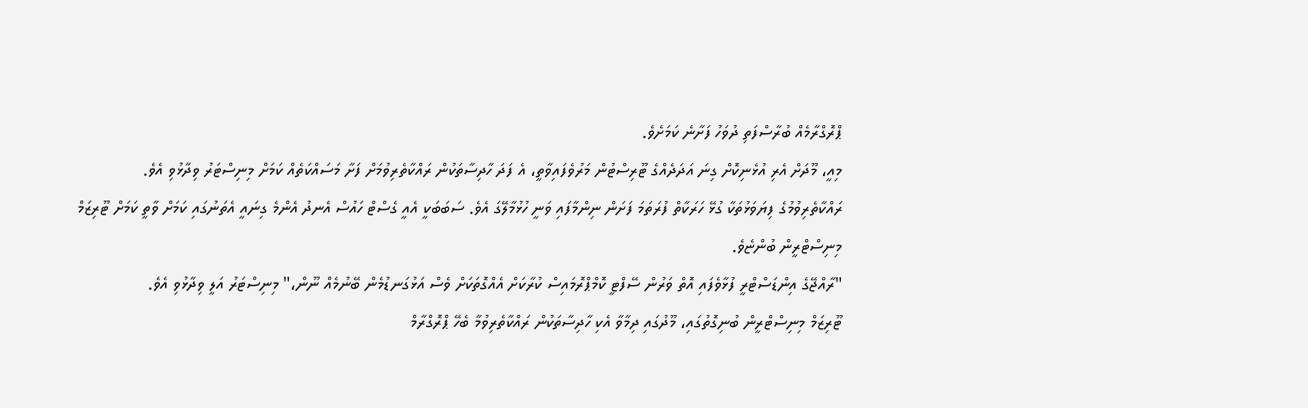ޕްރޮގްރާމެއް ބުރާސްފަތި ދުވަހު ފަށާނެ ކަމަށެވެ.
މިއީ، މޫދަށް އެރި އުޅެނިކޮށް ގިނަ އަދަދެއްގެ ޓޫރިސްޓުން މަރުވެފައިވާތީ، އެ ފަދަ ހާދިސާތަކުން ރައްކާތެރިވުމަށް ފަށާ މަސައްކަތެއް ކަމަށް މިނިސްޓަރު ވިދާޅުވި އެވެ.
ރައްކާތެރިވުމުގެ ފިޔަވަޅުތަކާ ގުޅޭ ހަރަކާތް ފުރަތަމަ ފަށަން ނިންމާފައި ވަނީ ހުޅުމާލޭގަ އެވެ. ސަބަބަކީ އެއީ ގެސްޓް ހައުސް އެނދު އެންމެ ގިނައީ އެތަނުގައި ކަމަށް ވާތީ ކަމަށް ޓޫރިޒަމް މިނިސްޓްރީން ބުންޏެވެ.
"ރާއްޖޭގެ އިންޑަސްޓްރީ ފުޅާވެފައި އޮތް ވަރުން ސޭފްޓީ ކޮމްޕްރޮމައިސް ކުރާކަށް އެއްގޮތަކަށް ވެސް އަޅުގަނޑުމެން ބޭނުމެއް ނޫން،" މިނިސްޓަރު އަލީ ވިދާޅުވި އެވެ.
ޓޫރިޒަމް މިނިސްޓްރީން ބުނިގޮތުގައި، މޫދުގައި ދިމާވާ އެކި ހާދިސާތަކުން ރައްކާތެރިވުމާ ބެހޭ ޕްރޮގްރާމް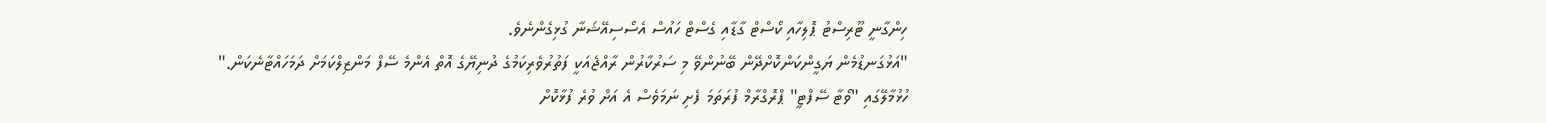ހިންގާނީ ޓޫރިސްޓު ޕޮލިހާއި ކޯސްޓް ގާޑާއި ގެސްޓް ހައުސް އެސޯސިއޭޝަނާ ގުޅިގެންނެވެ.
"އަޅުގަނޑުމެން ޔަގީންކަންކޮށްދޭން ބޭނުންވޭ މި ސަރުކާރުން ރާއްޖެއަކީ ފަތުރުވެރިކަމުގެ ދުނިޔޭގެ އޮތް އެންމެ ސޭފް މަންޒިލްކަމަށް ދަމަހައްޓާނެކަން."
ހުޅުމާލޭގައި "ވޯޓާ ސޭފްޓީ" ޕްރޮގްރާމް ފުރަތަމަ ފެށި ނަމަވެސް އެ އަށް ވުރެ ފުޅާކޮށް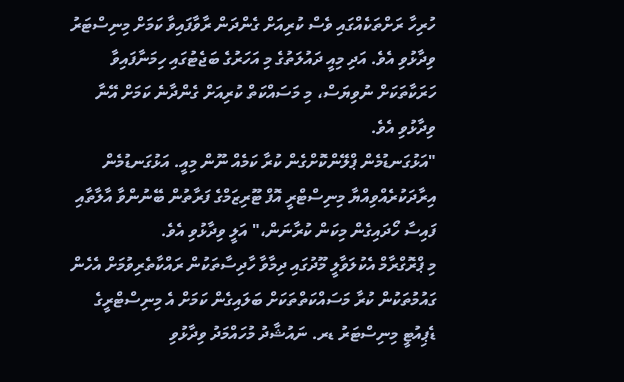ހުރިހާ ރަށްތަކެއްގައި ވެސް ކުރިއަށް ގެންދަން ރާވާފައިވާ ކަމަށް މިނިސްޓަރު ވިދާޅުވި އެވެ. އަދި މިއީ ދައުލަތުގެ މި އަހަރުގެ ބަޖެޓުގައި ހިމަނާފައިވާ ހަރަކާތަކަށް ނުވިޔަސް، މި މަސައްކަތް ކުރިއަށް ގެންދާނެ ކަމަށް އޭނާ ވިދާޅުވި އެވެ.
"އަޅުގަނޑުމެން ޕްލޭންކޮށްގެން ކުރާ ކަމެއް ނޫން މިއީ. އަޅުގަނޑުމެން އިރާދަކުރެއްވިއްޔާ މިނިސްޓްރީ އޮފް ޓޫރިޒަމްގެ ފަރާތުން ބޭނުންވާ އާލާތާއި ފައިސާ ހޯދައިގެން މިކަން ކުރާނަން،" އަލީ ވިދާޅުވި އެވެ.
މި ޕްރޮގްރާމް އެކުލަވާލީ މޫދުގައި ދިމާވާ ހާދިސާތަކުން ރައްކާތެރިވުމަށް އެހެން ގައުމުތަކުން ކުރާ މަސައްކަތްތަކަށް ބަލައިގެން ކަމަށް އެ މިނިސްޓްރީގެ ޑެޕިއުޓީ މިނިސްޓަރު ޑރ. ނައުޝާދު މުހައްމަދު ވިދާޅުވި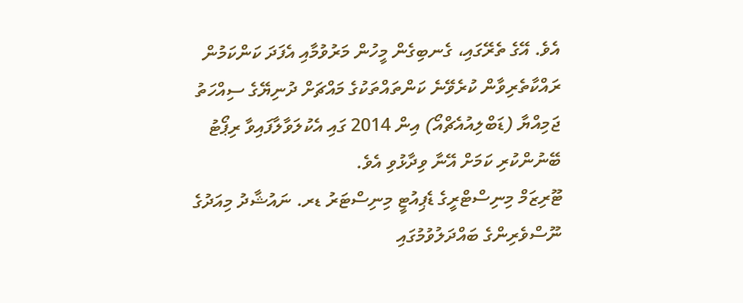އެވެ. އޭގެ ތެރޭގައި، ގެނބިގެން މީހުން މަރުވުމާއި އެފަދަ ކަންކަމުން ރައްކާތެރިވާން ކުރެވޭނެ ކަންތައްތަކުގެ މައްޗަށް ދުނިޔޭގެ ސިއްހަތު ޖަމިއްޔާ (ޑަބްލިއުއެޗްއޯ) އިން 2014 ގައި އެކުލަވާލާފައިވާ ރިޕޯޓު ބޭނުންކުރި ކަމަށް އޭނާ ވިދާޅުވި އެވެ.
ޓޫރިޒަމް މިނިސްޓްރީގެ ޑެޕިއުޓީ މިނިސްޓަރު ޑރ. ނައުޝާދު މިއަދުގެ ނޫސްވެރިންގެ ބައްދަލުވުމުގައި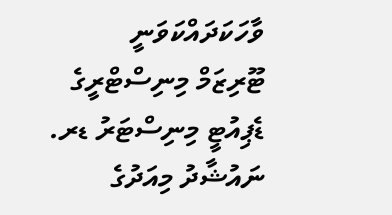ވާހަކަދައްކަވަނީ
ޓޫރިޒަމް މިނިސްޓްރީގެ ޑެޕިއުޓީ މިނިސްޓަރު ޑރ. ނައުޝާދު މިއަދުގެ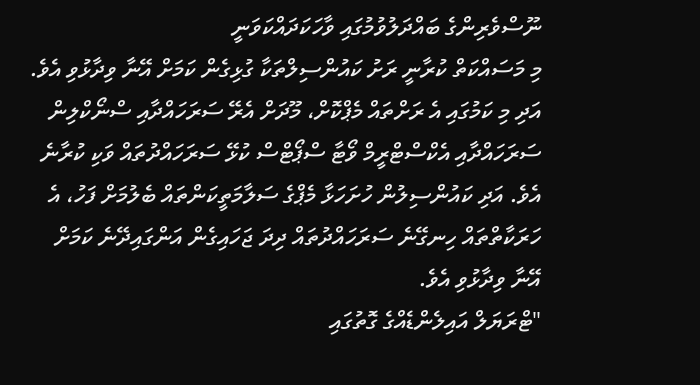ނޫސްވެރިންގެ ބައްދަލުވުމުގައި ވާހަކަދައްކަވަނީ
މި މަސައްކަތް ކުރާނީ ރަށު ކައުންސިލްތަކާ ގުޅިގެން ކަމަށް އޭނާ ވިދާޅުވި އެވެ. އަދި މި ކަމުގައި އެ ރަށްތައް މެޕްކޮށް، މޫދަށް އެރޭ ސަރަހައްދާއި ސްނޯކްލިން ސަރަހައްދާއި އެކްސްޓްރީމް ވޯޓާ ސްޕޯޓްސް ކުޅޭ ސަރަހައްދުތައް ވަކި ކުރާނެ އެވެ. އަދި ކައުންސިލުން ހުށަހަޅާ މެޕްގެ ސަލާމަތީކަންތައް ބެލުމަށް ފަހު، އެ ހަރަކާތްތައް ހިނގޭނެ ސަރަހައްދުތައް ދިދަ ޖަހައިގެން އަންގައިދޭނެ ކަމަށް އޭނާ ވިދާޅުވި އެވެ.
"ޓްރަޔަލް އައިލެންޑެއްގެ ގޮތުގައި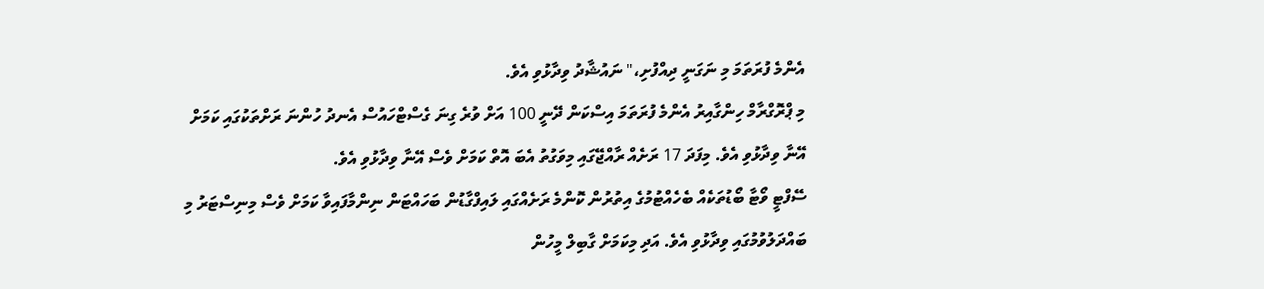އެންމެ ފުރަތަމަ މި ނަގަނީ ދިއްފުށި،" ނައުޝާދު ވިދާޅުވި އެވެ.
މި ޕްރޮގްރާމް ހިންގާއިރު އެންމެ ފުރަތަމަ އިސްކަން ދޭނީ 100 އަށް ވުރެ ގިނަ ގެސްޓްހައުސް އެނދު ހުންނަ ރަށްތަކުގައި ކަމަށް އޭނާ ވިދާޅުވި އެވެ. މިފަދަ 17 ރަށެއް ރާއްޖޭގައި މިވަގުތު އެބަ އޮތް ކަމަށް ވެސް އޭނާ ވިދާޅުވި އެވެ.
ސޭފްޓީ ވޯޓާ ބޯޑުތަކެއް ބެހެއްޓުމުގެ އިތުރުން ކޮންމެ ރަށެއްގައި ލައިފްގާޑުން ބަހައްޓަން ނިންމާފައިވާ ކަމަށް ވެސް މިނިސްޓަރު މި ބައްދަލުވުމުގައި ވިދާޅުވި އެވެ. އަދި މިކަމަށް ގާބިލް މީހުން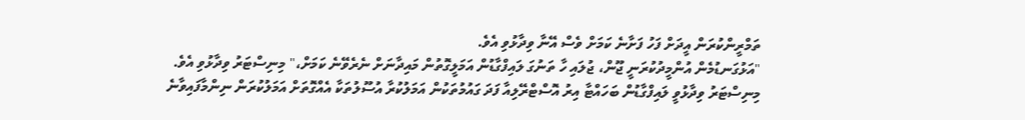ތަމްރީންކުރަން އީދަށް ފަހު ފަށާނެ ކަމަށް ވެސް އޭނާ ވިދާޅުވި އެވެ.
"އަޅުގަނޑުމެން އުންމީދުކުރަނީ ޖޫން، ޖުލައި ހާ ތަނުގަ ލައިފްގާޑުން އަމަލީގޮތުން މައިދާނަށް ނެރެވޭނެ ކަމަށް،" މިނިސްޓަރު ވިދާޅުވި އެވެ.
މިނިސްޓަރު ވިދާޅުވީ ލައިފްގާޑުން ބަހައްޓާ އިރު އޮސްޓްރޭލިއާ ފަދަ ގައުމުތަކުން އަމަލުކުރާ އުސޫލުތަކާ އެއްގޮތަށް އަމަލުކުރަން ނިންމާފައިވާނެ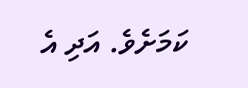ކަމަށެވެ. އަދި އެ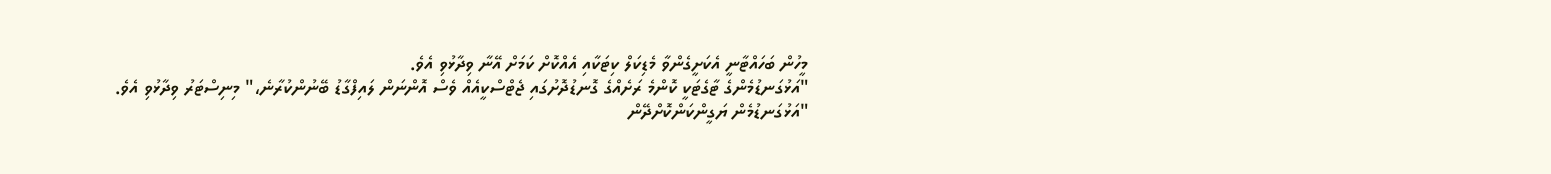މީހުން ބަހައްޓާނީ އެކަށީގެންވާ މެޑިކަލް ކިޓަކާއި އެއްކޮށް ކަމަށް އޭނާ ވިދާޅުވި އެވެ.
"އަޅުގަނޑުމެންގެ ޓާގެޓަކީ ކޮންމެ ރަށެއްގެ ގޮނޑުދޮށުގައި ޖެޓްސްކީއެއް ވެސް އޮންނަން ލައިފްގާޑު ބޭނުންކުރާނެ،" މިނިސްޓަރު ވިދާޅުވި އެވެ.
"އަޅުގަނޑުމެން ޔަގީންކަންކޮށްދޭން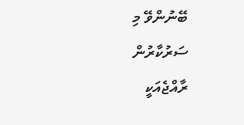ބޭނުންވޭ މި ސަރުކާރުން ރާއްޖެއަކީ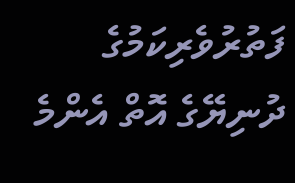ފަތުރުވެރިކަމުގެ ދުނިޔޭގެ އޮތް އެންމެ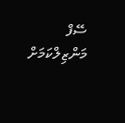ސޭފް މަންޒިލްކަމަށް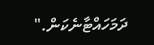ދަމަހައްޓާނެކަން."